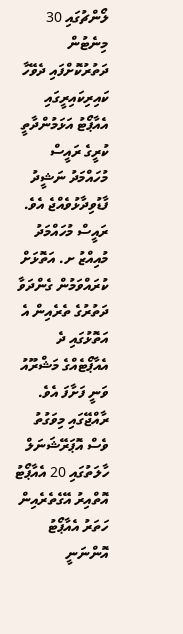ލޯންޗުގައި 30 މިނެޓުން ދަތުރުކޮށްފައި ދެވޭހާ ކައިރިކައިރީގައި އެއާޕޯޓު އަޅަމުންދާތީ ކުރީގެ ރައީސް މުހައްމަދު ނަޝީދު ފާޑުވިދާޅުވެއްޖެ އެވެ.
ރައީސް މުހައްމަދު މުއިއްޒު ށ. އަތޮޅަށް ކުރައްވަމުން ގެންދަވާ ދަތުރުގެ ތެރެއިން އެ އަތޮޅުގައި ދެ އެއާޕޯޓެއްގެ މަޝްރޫއު ވަނީ ފަށާފަ އެވެ. ރާއްޖޭގައި މިވަގުތު ވެސް އޮޕަރޭޝަނަލް ހާލަތުގައި 20 އެއާޕޯޓު އޮތްއިރު އޭގެތެރެއިން ހަތަރު އެއާޕޯޓު އޮންނަނީ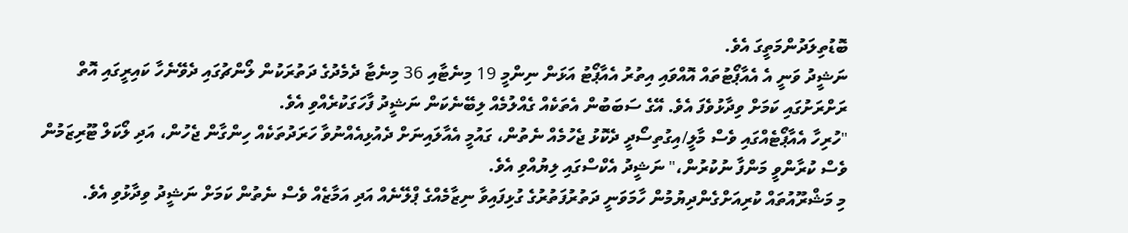ބޮޑުތިލަދުންމަތީގަ އެވެ.
ނަޝީދު ވަނީ އެ އެއާޕޯޓުތައް އޮއްވައި އިތުރު އެއާޕޯޓު އަޅަން ނިންމީ 19 މިނެޓާއި 36 މިނެޓާ ދެމެދުގެ ދަތުރަކުން ލޯންޗުގައި ދެވޭނެހާ ކައިރީގައި އޮތް ރަށްރަށުގައި ކަމަށް ވިދާޅުވެފަ އެވެ. އޭގެ ސަބަބުން އެތަކެއް ގެއްލުމެއް ލިބޭނެކަން ނަޝީދު ފާހަގަކުރެއްވި އެވެ.
"ހުރިހާ އެއާޕޯޓެއްގައި ވެސް މާލީ/އިގުތިސޯދީ ދެކޮޅު ޖެހުމެއް ނެތުން، ގައުމީ އެއާލައިނަށް ދެއުޅިއެއްނުވާ ހަރަދުތަކެއް ހިންގާން ޖެހުން، އަދި ލޯކަލް ޓޫރިޒަމުން ވެސް ކުރާންވީ މަންފާ ނުކުރުން،" ނަޝީދު އެކްސްގައި ލިޔުއްވި އެވެ.
މި މަޝްރޫއުތައް ކުރިއަށްގެންދިޔުމުން ހާމަވަނީ ދަތުރުފަތުރުގެ ގުޅިފައިވާ ނިޒާމެއްގެ ޕްލޭނެއް އަދި އަމާޒެއް ވެސް ނެތުން ކަމަށް ނަޝީދު ވިދާޅުވި އެވެ.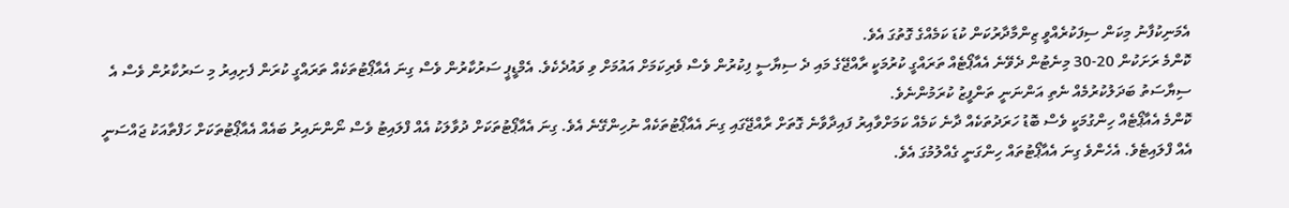އެމަނިކުފާނު މިކަން ސިފަކުރެއްވީ ޒިންމާދާރުކަން ކުޑަ ކަމެއްގެ ގޮތުގަ އެވެ.
ކޮންމެ ރަށަކުން 20-30 މިނެޓުން ދެވޭނެ އެއާޕޯޓެއް ތަރައްގީ ކުރުމަކީ ރާއްޖޭގެ މައި ދެ ސިޔާސީ ފިކުރުން ވެސް ވެރިކަމަށް އައުމަށް ވި ވައުދެކެވެ. އެމްޑީޕީ ސަރުކާރުން ވެސް ގިނަ އެއާޕޯޓުތަކެއް ތަރައްގީ ކުރަން ފެށިއިރު މި ސަރުކާރުން ވެސް އެ ސިޔާސަތު ބަދަލުކުރުމެއް ނެތި އަންނަނީ ތަންފީޒު ކުރަމުންނެވެ.
ކޮންމެ އެއާޕޯޓެއް ހިންގުމަކީ ވެސް ބޮޑު ހަރަދުތަކެއް ދާނެ ކަމެއް ކަމަށްވާއިރު ފައިދާވާނެ ގޮތަށް ރާއްޖޭގައި ގިނަ އެއާޕޯޓުތަކެއް ނުހިންގޭނެ އެވެ. ގިނަ އެއާޕޯޓުތަކަށް ދުވާލަކު އެއް ފްލައިޓު ވެސް ނޯންނައިރު ބައެއް އެއާޕޯޓުތަކަށް ހަފްތާއަކު ޖައްސަނީ އެއް ފްލައިޓެވެ. އެހެންވެ ގިނަ އެއާޕޯޓުތައް ހިންގަނީ ގެއްލުމުގަ އެވެ.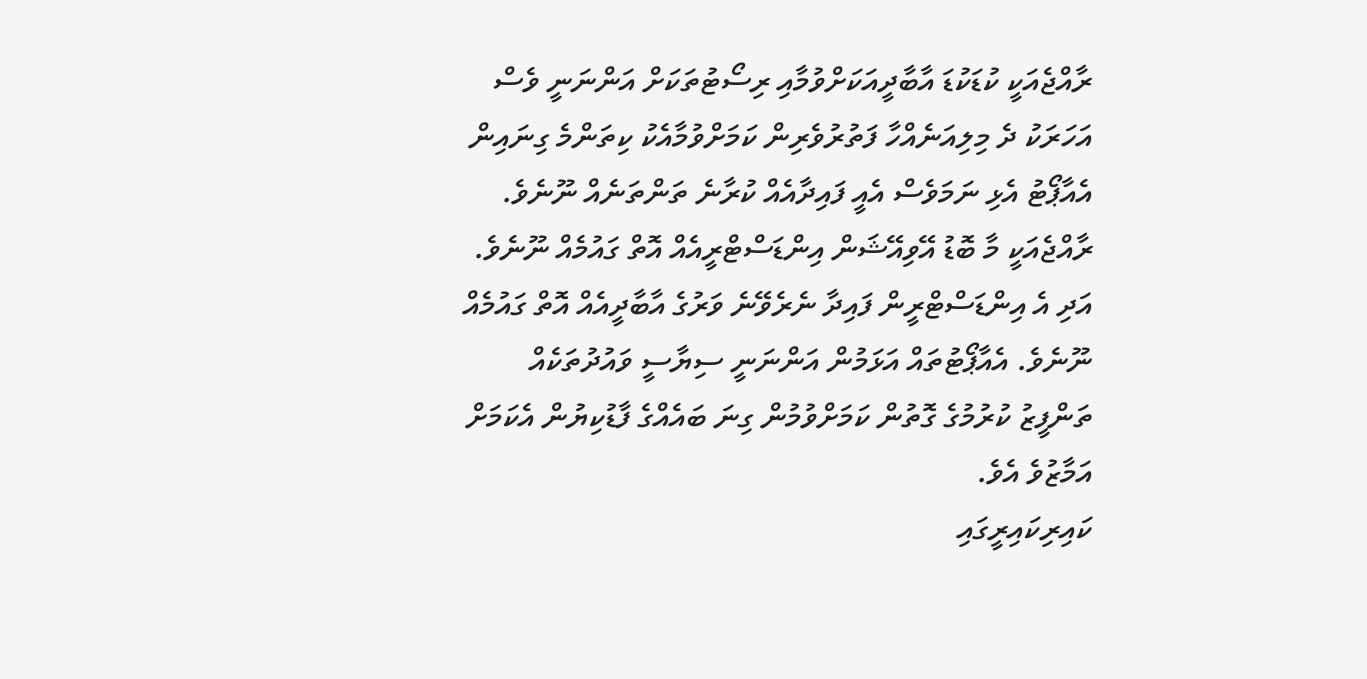ރާއްޖެއަކީ ކުޑަކުޑަ އާބާދީއަކަށްވުމާއި ރިސޯޓުތަކަށް އަންނަނީ ވެސް އަހަރަކު ދެ މިލިއަނެއްހާ ފަތުރުވެރިން ކަމަށްވުމާއެކު ކިތަންމެ ގިނައިން އެއާޕޯޓު އެޅި ނަމަވެސް އެއީ ފައިދާއެއް ކުރާނެ ތަންތަނެއް ނޫނެވެ.
ރާއްޖެއަކީ މާ ބޮޑު އޭވިއޭޝަން އިންޑަސްޓްރީއެއް އޮތް ގައުމެއް ނޫނެވެ. އަދި އެ އިންޑަސްޓްރީން ފައިދާ ނެރެވޭނެ ވަރުގެ އާބާދީއެއް އޮތް ގައުމެއް ނޫނެވެ. އެއާޕޯޓުތައް އަޅަމުން އަންނަނީ ސިޔާސީ ވައުދުތަކެއް ތަންފީޒު ކުރުމުގެ ގޮތުން ކަމަށްވުމުން ގިނަ ބައެއްގެ ފާޑުކިޔުން އެކަމަށް އަމާޒުވެ އެވެ.
ކައިރިކައިރީގައި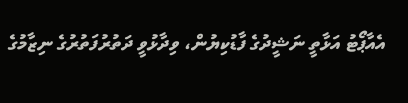އެއާޕޯޓު އަޅާތީ ނަޝީދުގެ ފާޑުކިޔުން، ވިދާޅުވީ ދަތުރުފަތުރުގެ ނިޒާމުގެ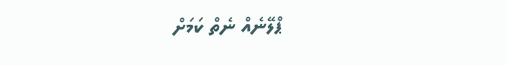ޕްލޭނެއް ނެތް ކަމަށް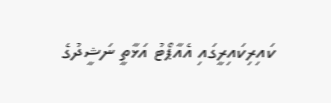ކައިރިކައިރީގައި އެއާޕޯޓު އަޅާތީ ނަޝީދުގެ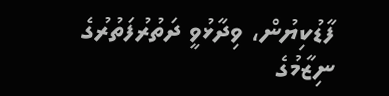ފާޑުކިޔުން، ވިދާޅުވީ ދަތުރުފަތުރުގެ ނިޒާމުގެ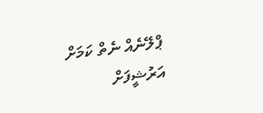ޕްލޭނެއް ނެތް ކަމަށް
އަރުޝީފަށް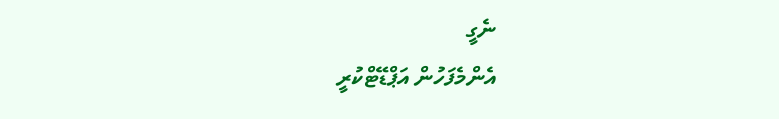ނެގީ
އެންމެފަހުން އަޕްޑޭޓްކުރީ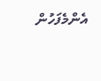އެންމެފަހުން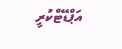އަޕްޑޭޓްކުރީ